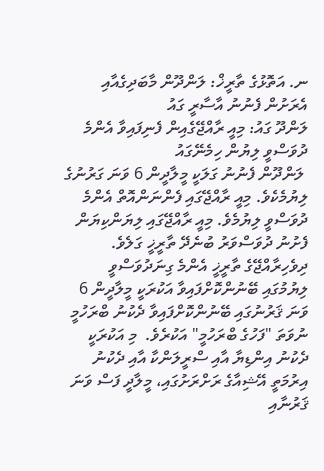ނ. އަތޮޅުގެ ތާރީޚް: ލަންދޫން މާބަދިގެއާއި އެރަށުން ފެނުނު އާސާރީ ގައު
ލަންދޫ ގައު: މިއީ ރާއްޖޭގެއިން ފެނިފައިވާ އެންމެ ދުވަސްވީ ލިޔުން ހިމެނޭގައު
 ލަންދޫން ފެނުނު ގަލަކީ މީލާދީން 6 ވަނަ ގަރުނުގެ ލިޔުމެކެވެ. މިއީ ރާއްޖޭގައި ފެންނަންއޮތް އެންމެ ދުވަސްވީ ލިޔުމެވެ. މިއީ ރާއްޖޭގައި ލިޔަންކިޔަން ފެށުނު ދުވަސްވަރު ބުނެދޭ ތާރީޚީ ގަލެވެ. ދިވެހިރާއްޖޭގެ ތާރީޚީ އެންމެ ގިނަދުވަސްވީ ލިޔުމުގައި ބޭނުންކޮށްފައިވާ އަކުރަކީ މީލާދީން 6 ވަނަ ޤަރުނުގައި ބޭނުންކޮށްފައިވާ ދެކުނު ބްރަހުމީ ނުވަތަ "ފަހުގެ ބްރަހުމީ" އަކުރެވެ.  މި އަކުރަކީ ދެކުނު އިންޑިޔާ އާއި ސްރީލަންކާ އާއި ދެކުނު އިރުމަތީ އޭޝިއާގެ ރަށްރަށުގައި، މީލާދީ ފަސް ވަނަ ޤަރުނާއި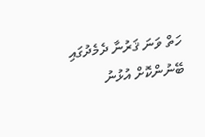ހަތް ވަނަ ޤަރުނާ ދެމެދުގައި ބޭނުންކޮށް އުޅުނު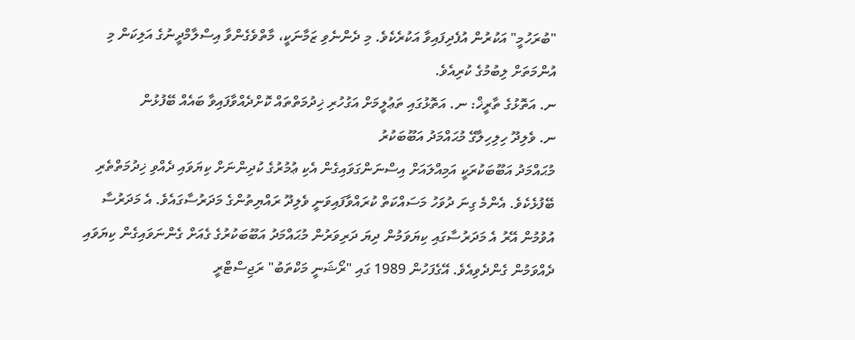"ބުރަހުމީ" އަކުރުން އުފެދިފައިވާ އަކުރެކެވެ. މި ދެންނެވި ޒަމާނަކީ، މާތްވެގެންވާ އިސްލާމްދީނުގެ އަލިކަން މި އުންމަތަށް ލިބުމުގެ ކުރިއެވެ.
ނ. އަތޮޅުގެ ތާރީޚް: ނ. އަތޮޅުގައި ތަޢުލީމަށް އަގުހުރި ޚިދުމަތްތައް ކޮށްދެއްވާފައިވާ ބައެއް ބޭފުޅުން
ނ. ވެލިދޫ ހިލިހިލާގޭ މުޙައްމަދު އަބޫބަކުރު
މުޙައްމަދު އަބޫބަކުރަކީ އަމިއްލައަށް އިސްނަންގަވައިގެން އެކި ޢުމުރުގެ ކުދިންނަށް ކިޔަވައި ދެއްވި ޚިދުމަތްތެރި ބޭފުޅެކެވެ. އެންމެ ގިނަ ދުވަހު މަސައްކަތް ކުރައްވާފައިވަނީ ވެލިދޫ ރައްޔިތުންގެ މަދަރުސާގައެވެ. އެ މަދަރުސާ އުވުމުން އޭރު އެ މަދަރުސާގައި ކިޔަވަމުން ދިޔަ ދަރިވަރުން މުޙައްމަދު އަބޫބަކުރުގެ ގެއަށް ގެންނަވައިގެން ކިޔަވައި ދެއްވަމުން ގެންދެވިއެވެ. އޭގެފަހުން 1989 ގައި "ރޯޝަނީ މަކްތަބު" ރަޖިސްޓްރީ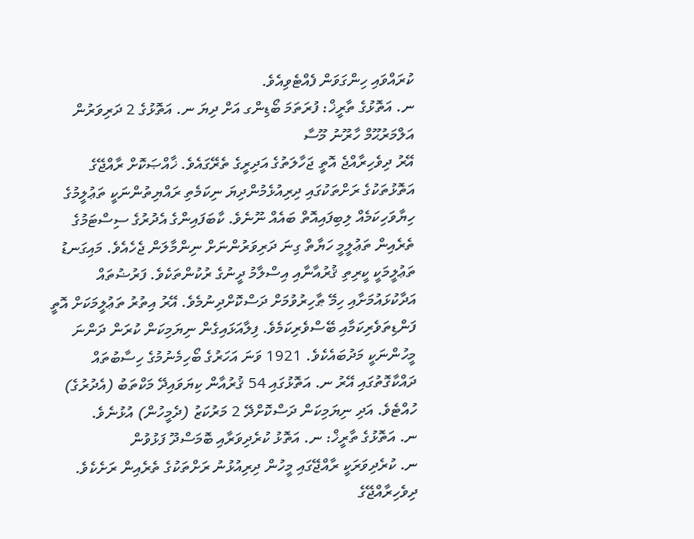ކުރައްވައި ހިންގަވަން ފެއްޓެވިއެވެ.
ނ. އަތޮޅުގެ ތާރީޚް: ފުރަތަމަ ބޯޑިންގ އަށް ދިޔަ ނ. އަތޮޅުގެ 2 ދަރިވަރުން
އަލްމަރުޙޫމް ހާރޫނު މޫސާ
އޭރު ދިވެހިރާއްޖެ އޮތީ ޖަހާލަތުގެ އަދިރީގެ ތެރޭގައެވެ. ޚާއްޞަކޮށް ރާއްޖޭގެ އަތޮޅުތަކުގެ ރަށްތަކުގައި ދިރިއުޅެމުންދިޔަ ނިކަމެތި ރައްޔިތުންނަކީ ތަޢުލީމުގެ ހިޔާވަހިކަމެއް ލިބިފައިއޮތް ބައެއް ނޫނެވެ. ކާބަފައިންގެ އެދުރުގެ ސިސްޓަމުގެ ތެރެއިން ތަޢުލީމީ ހަޔާތް ގިނަ ދަރިވަރުންނަށް ނިންމާލަން ޖެހެއެވެ. މައިގަނޑު ތަޢުލީމަކީ ކީރިތި ޤުރުއާނާއި އިސްލާމު ދީނުގެ ރުކުންތަކެވެ. ފަރުޟުތައް އަދާކުޅައުމަށާއި ހިމޭ ޠާހިރުވުމަށް ދަސްކޮށްދިނުމެވެ. އޭރު އިތުރު ތަޢުލީމަކަށް އޮތީ ފަންޑިތަވެރިކަމާއި ބޭސްވެރިކަމެވެ. ފިލާއަޅައިގެން ނިޔަމިކަން ކުރަން ދަންނަ މީހުންނަކީ މަދުބައެކެވެ. 1921 ވަނަ އަހަރުގެ ބޯހިމެނުމުގެ ހިސާބުތައް ދައްކާގޮތުގައި އޭރު ނ. އަތޮޅުގައި 54 ޤުރުއާން ކިޔަވައިދޭ މަކްތަބު (އެދުރުގެ) ހުއްޓެވެ. އަދި ނިޔަމިކަން ދަސްކޮށްދޭ 2 މަރުކަޒު (ދެމީހުން) އުޅުނެވެ.
ނ. އަތޮޅުގެ ތާރީޚް: ނ. އަތޮޅު ކުރެދިވަރާއި ބޮމަސްދޫ ފަޅުވުން
ނ. ކުރެދިވަރަކީ ރާއްޖޭގައި މީހުން ދިރިއުޅުނު ރަށްތަކުގެ ތެރެއިން ރަށެކެވެ. ދިވެހިރާއްޖޭގެ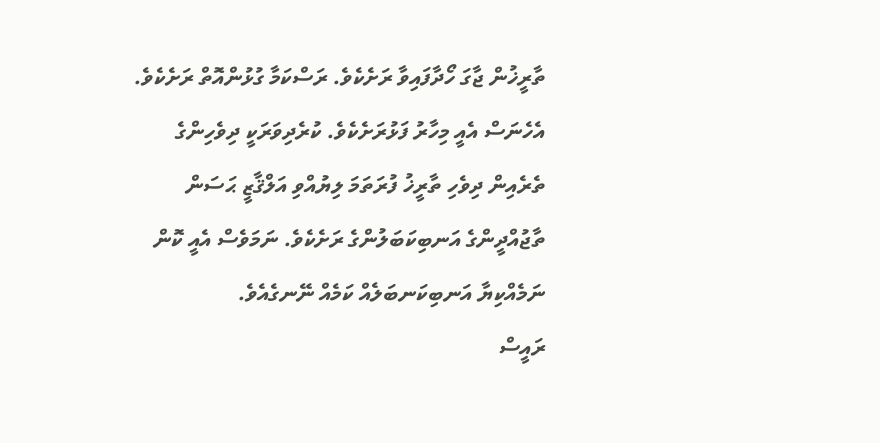ތާރީޚުން ޖާގަ ހޯދާފައިވާ ރަށެކެވެ. ރަސްކަމާ ގުޅުންއޮތް ރަށެކެވެ. އެހެނަސް އެއީ މިހާރު ފަޅުރަށެކެވެ. ކުރެދިވަރަކީ ދިވެހިންގެ ތެރެއިން ދިވެހި ތާރީޚު ފުރަތަމަ ލިޔުއްވި އަލްޤާޒީ ޙަސަން ތާޖުއްދީންގެ އަނބިކަބަލުންގެ ރަށެކެވެ. ނަމަވެސް އެއީ ކޮން ނަމެއްކިޔާ އަނބިކަނބަލެއް ކަމެއް ނޭނގެއެވެ.
ރައީސް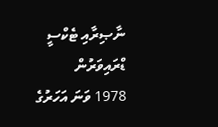ނާޞިރާއި ޓެކްސީ ޑްރައިވަރުން
1978 ވަނަ އަހަރުގެ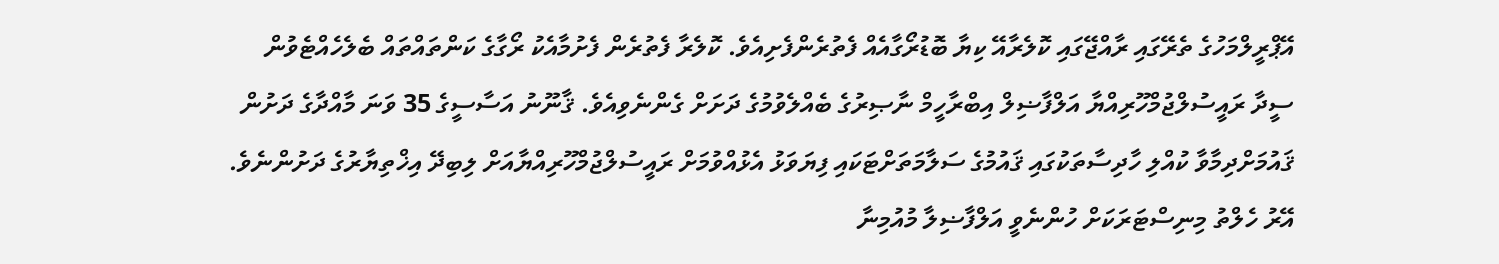އޭޕްރީލްމަހުގެ ތެރޭގައި ރާއްޖޭގައި ކޮލެރާއޭ ކިޔާ ބޮޑުރޯގާއެއް ފެތުރެންފެށިއެވެ. ކޮލެރާ ފެތުރެން ފެށުމާއެކު ރޯގާގެ ކަންތައްތައް ބެލެހެއްޓެވުން ސީދާ ރައީސުލްޖުމްހޫރިއްޔާ އަލްފާޟިލް އިބްރާހީމް ނާޞިރުގެ ބެއްލެވުމުގެ ދަށަށް ގެންނެވިއެވެ. ޤާނޫނު އަސާސީގެ 35 ވަނަ މާއްދާގެ ދަށުން ޤައުމަށްދިމާވާ ކުއްލި ހާދިސާތަކުގައި ޤައުމުގެ ސަލާމަތަށްޓަކައި ފިޔަވަޅު އެޅުއްވުމަށް ރައީސުލްޖުމްހޫރިއްޔާއަށް ލިބިދޭ އިޚްތިޔާރުގެ ދަށުންނެވެ. އޭރު ހެލްތު މިނިސްޓަރަކަށް ހުންނެވީ އަލްފާޟިލާ މުއުމިނާ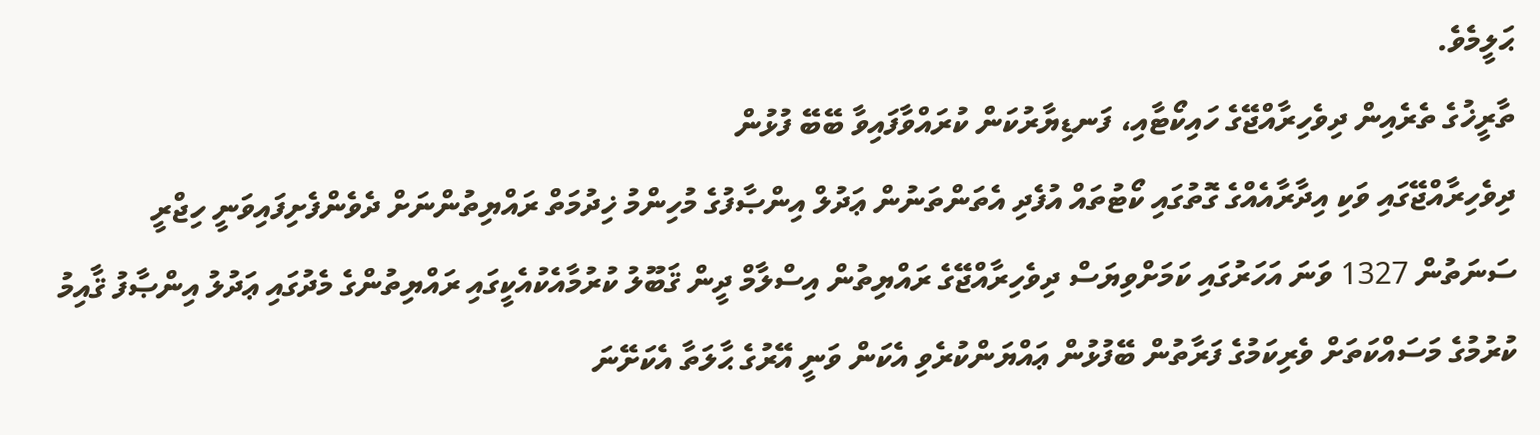ޙަލީމެވެ.
ތާރީޚުގެ ތެރެއިން ދިވެހިރާއްޖޭގެ ހައިކޯޓާއި، ފަނޑިޔާރުކަން ކުރައްވާފައިވާ ބޭބޭ ފުޅުން
ދިވެހިރާއްޖޭގައި ވަކި އިދާރާއެއްގެ ގޮތުގައި ކޯޓުތައް އުފެދި އެތަންތަނުން ޢަދުލް އިންޞާފުގެ މުހިންމު ޚިދުމަތް ރައްޔިތުންނަށް ދެވެންފެށިފައިވަނީ ހިޖްރީ ސަނަތުން 1327 ވަނަ އަހަރުގައި ކަމަށްވިޔަސް ދިވެހިރާއްޖޭގެ ރައްޔިތުން އިސްލާމް ދީން ޤަބޫލު ކުރުމާއެކުއެކީގައި ރައްޔިތުންގެ މެދުގައި ޢަދުލު އިންޞާފު ޤާއިމު ކުރުމުގެ މަސައްކަތަށް ވެރިކަމުގެ ފަރާތުން ބޭފުޅުން ޢައްޔަންކުރެވި އެކަން ވަނީ އޭރުގެ ޙާލަތާ އެކަށޭނަ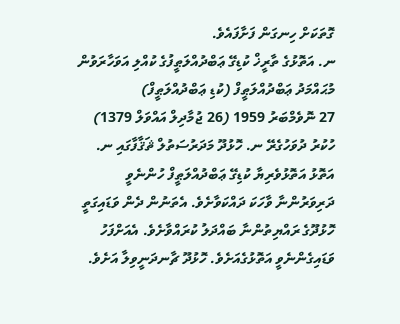ގޮތަކަށް ހިނގަން ފަށާފައެވެ.
ނ. އަތޮޅުގެ ތާރީޚް ކުޑިގޭ ޢަބްދުއްލަޠީފުގެ ކުއްލި އަވަހާރަވުން
މުޙައްމަދު ޢަބްދުއްލަޠީފް (ކުޑި ޢަބްދުއްލަޠީފް)
27 ނޮވެމްބަރު 1959 (26 ޖުމާދިލް އައްވަލް 1379) ހުކުރު ދުވަހުގެރޭ ނ. ހޮޅުދޫ މަދަރުސަތުލް ޘަޤާފާގައި ނ. އަތޮޅު އަތޮޅުވެރިޔާ ކުޑިގޭ ޢަބްދުއްލަޠީފް ހުންނެވީ ދަރިވަރުންނާ ވާހަކަ ދައްކަވާށެވެ. އެތަނުން ދެން ވަޑައިގަތީ ހޮޅުދޫގެ ރައްޔިތުންނާ ބައްދަލު ކުރައްވާށެވެ. އެއަށްފަހު ވަޑައިގެންނެވީ އަތޮޅުގެއަށެވެ. ހޮޅުދޫ ޗާނދަނީވިލާ އަށެވެ.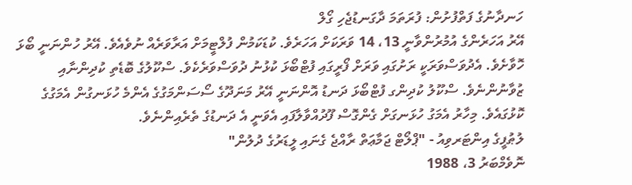ހަނދާނުގެ ފަތްފުށުން: ފުރަތަމަ ދާގަނޑުޖެހި ގޯލް
އޭރު އަހަރެންގެ އުމުރުންވާނީ 13، 14 ވަރަކަށް އަހަރެވެ. ކުޑަކަމުން ފުލްޓީމަށް އަރާވަރެއް ނުވެއެވެ. އޭރު ހުންނަނީ ބޯޅަ ހޮވާށެވެ. އެދުވަސްވަރަކީ ރަށުގައި ވަރަށް ފޯރީގައި ފުޓްބޯޅަ ކުޅުނު ދުވަސްވަރެކެވެ. ސްކޫލުގެ ބޮޑެތި ކުދިންނާއި ޒުވާނުންނެވެ. ސްކޫލު ކުދިންގ ފުޓްބޯޅަ ދަނޑު އޮންނަނީ އޭރު މަނަދޫގެ ސޯސަންމަގުގެ އެންމެ ހުޅަނގުން އެމަގުގެ ކޮޅުގައެވެ. މިހާރު އެމަގު ހުޅަނގަށް ގެންގޮސް ފޫދުއްވާލާފައި އެވަނީ އެ ދަނޑުގެ ތެރެއިންނެވެ.
ލުޠުފީގެ އިންޓަރވިއު - "ޕްލޯޓް ޖަމާޢަތް ރާއްޖެ ގެނައި ލީޑަރުގެ ދުލުން"
ނޮވެމްބަރު 3، 1988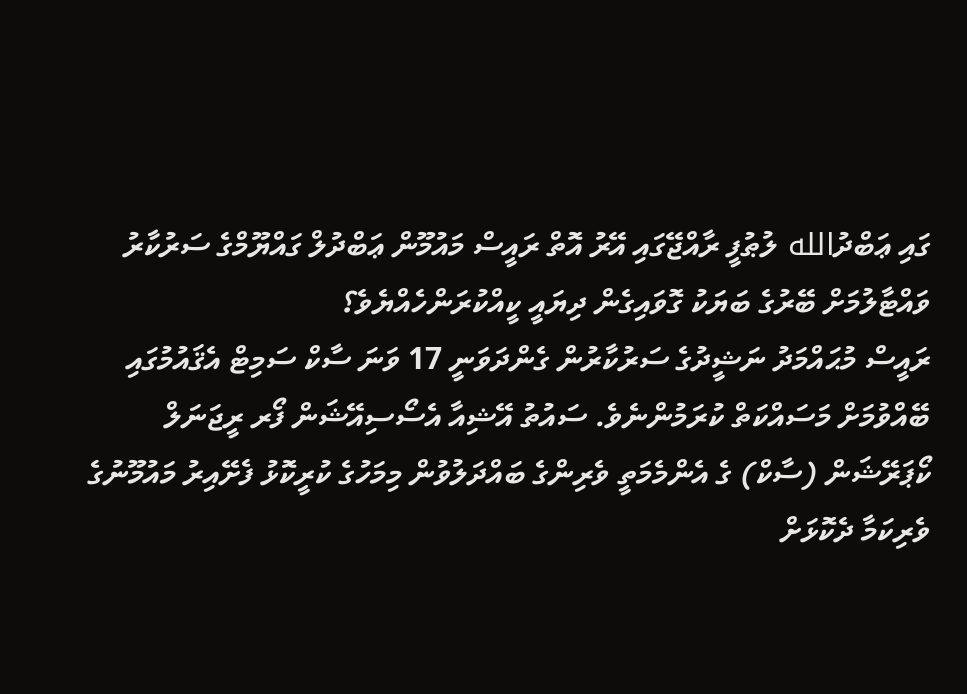ގައި ޢަބްދުالله ލުޠުފީ ރާއްޖޭގައި އޭރު އޮތް ރައީސް މައުމޫން ޢަބްދުލް ގައްޔޫމްގެ ސަރުކާރު ވައްޓާލުމަށް ބޭރުގެ ބަޔަކު ގޮވައިގެން ދިޔައީ ކީއްކުރަންހެއްޔެވެ؟
ރައީސް މުޙައްމަދު ނަޝީދުގެ ސަރުކާރުން ގެންދަވަނީ 17 ވަނަ ސާކް ސަމިޓް އެޤައުމުގައި ބޭއްވުމަށް މަސައްކަތް ކުރަމުންނެވެ. ސައުތު އޭޝިއާ އެސޯސިއޭޝަން ފޯރ ރީޖަނަލް ކޯޕަރޭޝަން (ސާކް) ގެ އެންމެމަތީ ވެރިންގެ ބައްދަލުވުން މިމަހުގެ ކުރީކޮޅު ފެށޭއިރު މައުމޫނުގެ ވެރިކަމާ ދެކޮޅަށް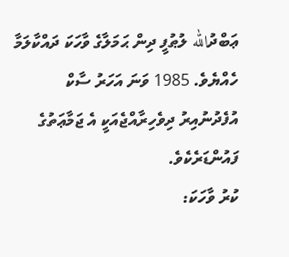ޢަބްދުالله ލުޠުފީ ދިން ޙަމަލާގެ ވާހަކަ ދައްކާލަމާ ހެއްޔެވެ. 1985 ވަނަ އަހަރު ސާކް އުފެދުނުއިރު ދިވެހިރާއްޖެއަކީ އެ ޖަމާޢަތުގެ ފައުންޑަރެކެވެ.
ކުރު ވާހަކަ: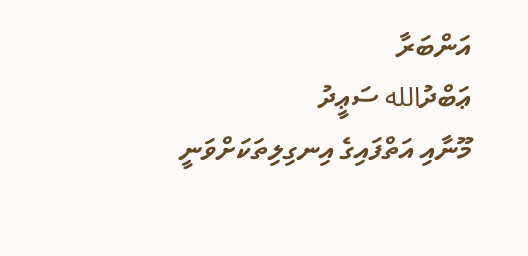އަންބަރާ
ޢަބްދުالله ސަޢީދު
މޫނާއި އަތްފައިގެ އިނގިލިތަކަށްވަނީ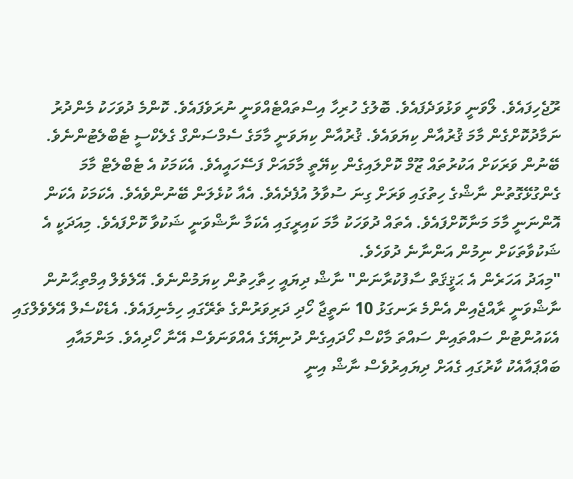ރޫޖެހިފައެވެ. ލޯވަނީ ވަޅުވަދެފައެވެ. ބޮލުގެ ހުރިހާ އިސްތައްޓެއްވަނީ ނުރަވެފައެވެ. ކޮންމެ ދުވަހަކު މެންދުރު ނަމާދުކޮށްގެން މާމަ ޤުރުއާން ކިޔަވައެވެ. ޤުރުއާން ކިޔަވަނީ މާމަގެ ސެމްސަންގް ގެލެކްސީ ޓެބްލެޓުންނެވެ. ބޭނުން ވަރަކަށް އަކުރުތައް ޒޫމް ކޮށްލައިގެން ކިޔޭތީ މާމައަށް ފަސޭހައީއެވެ. އެކަމަކު އެ ޓެބްލެޓް މާމަ ގެންގުޅޭގޮތުން ނާޝްގެ ހިތުގައި ވަރަށް ގިނަ ސުވާލު އުފެދެއެވެ. އެއާ ކުޅެލަން ބޭނުންވެއެވެ. އެކަމަކު އެކަން އޮންނަނީ މާމަ މަނާކޮށްފައެވެ. އެތައް ދުވަހަކު މާމަ ކައިރީގައި އެކަމާ ނާޝްވަނީ ޝަކުވާ ކޮށްފައެވެ. މިއަދަކީ އެ ޝަކުވާތަކަށް ނިމުން އަންނާނެ ދުވަހެވެ.
"މިއަދު އަހަރެން އެ ޙަޤީޤަތް ސާފުކުރާނަން" ނާޝް ދިޔައީ ހިތާހިތުން ކިޔަމުންނެވެ. އޭލެވެލް އިމްތިޙާނުން ނާޝްވަނީ ރާއްޖެއިން އެންމެ ރަނގަޅު 10 ނަތީޖާ ހޯދި ދަރިވަރުންގެ ތެރޭގައި ހިމެނިފައެވެ. އެޑެކްސެލް އޭލެވެލްގައި އެކައުންޓުން ސައްތައިން ސައްތަ މާކްސް ހޯދައިގެން ދުނިޔޭގެ އެއްވަނަވެސް އޭނާ ހޯދިއެވެ. މަންމައާއި ބައްޕައާއެކު ކާރުގައި ގެއަށް ދިޔައިރުވެސް ނާޝް އިނީ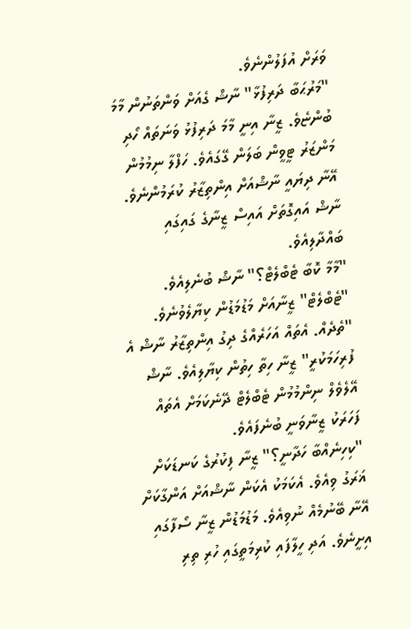ވަރަށް އުފަލުންނެވެ.
"މަރުޙަބާ ދަރިފުޅާ" ނާޝް ގެއަށް ވަންތަނުން މާމަ ބުންޏެވެ. ޒީނާ އިނީ މާމަ ދަރިފުޅު ވަނަތައް ހޯދި މަންޒަރު ޓީވީން ބަލަން ގޭގައެވެ. ހަފްލާ ނިމުމުން އޭނާ ދިޔައީ ނާޝްއަށް އިންތިޒާރު ކުރަމުންނެވެ. ނާޝް އައިގޮތަށް އައިސް ޒީނާގެ ގައިގައި ބައްދާލިއެވެ.
"މާމާ ކޮބާ ޓެބްލެޓް؟" ނާޝް ބުނެލިއެވެ.
"ޓެބްލެޓް" ޒީނާއަށް މަޑުމަޑުން ކިޔާލެވުނެވެ.
"ތެދެއް. އެތައް އަހަރެއްގެ ދިގު އިންތިޒާރު ނާޝް އެ ފުރިހަމަކުރީ" ޒީނާ ހިތާ ހިތުން ކިޔާލިއެވެ. ނާޝް އޭލެވެލް ނިންމުމުން ޓެބްލެޓް ދޭނެކަމަށް އެތައް ފަހަރަކު ޒީނާވަނީ ބުނެފައެވެ.
"ކިހިނެއްބާ ހަދާނީ؟" ޒީނާ ފިކުރުގެ ކަނޑަކަށް ޣަރަގު ވިއެވެ. އެކަމަކު އެކަން ނާޝްއަށް އަންގާކަށް އޭނާ ބޭނުމެއް ނުވިއެވެ. މަޑުމަޑުން ޒީނާ ސޯފާގައި އިށީނެވެ. އަދި ހީލާފައި ކުރިމަތީގައި ހުރި ތިރި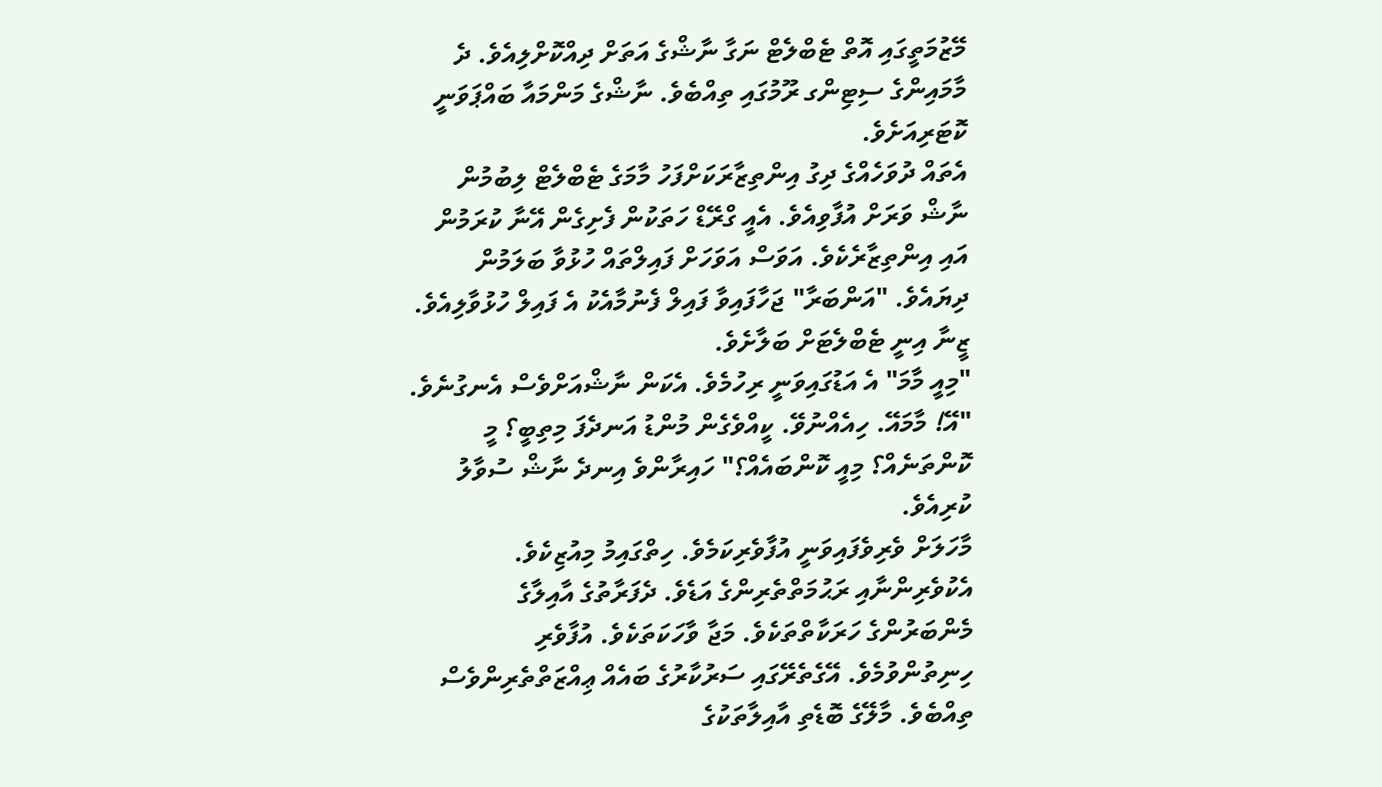މޭޒުމަތީގައި އޮތް ޓެބްލެޓް ނަގާ ނާޝްގެ އަތަށް ދިއްކޮށްލިއެވެ. ދެ މާމައިންގެ ސިޓިންގ ރޫމުގައި ތިއްބެވެ. ނާޝްގެ މަންމައާ ބައްޕަވަނީ ކޮޓަރިއަށެވެ.
އެތައް ދުވަހެއްގެ ދިގު އިންތިޒާރަކަށްފަހު މާމަގެ ޓެބްލެޓް ލިބުމުން ނާޝް ވަރަށް އުފާވިއެވެ. އެއީ ގްރޭޑް ހަތަކުން ފެށިގެން އޭނާ ކުރަމުން އައި އިންތިޒާރެކެވެ. އަވަސް އަވަހަށް ފައިލްތައް ހުޅުވާ ބަލަމުން ދިޔައެވެ. "އަންބަރާ" ޖަހާފައިވާ ފައިލް ފެނުމާއެކު އެ ފައިލް ހުޅުވާލިއެވެ. ޒީނާ އިނީ ޓެބްލެޓަށް ބަލާށެވެ.
"މިއީ މާމަ" އެ އަޑުގައިވަނީ ރިހުމެވެ. އެކަން ނާޝްއަށްވެސް އެނގުނެވެ.
"އޭ! މާމައޭ. ހިއެއްނުވޭ. ކީއްވެގެން މުންޑު އަނދެފަ މިތިބީ؟ މީ ކޮންތަނެއް؟ މިއީ ކޮންބައެއް؟" ހައިރާންވެ އިނދެ ނާޝް ސުވާލު ކުރިއެވެ.
މާހަލަށް ވެރިވެފައިވަނީ އުފާވެރިކަމެވެ. ހިތްގައިމު މިއުޒިކެވެ. އެކުވެރިންނާއި ރަޙުމަތްތެރިންގެ އަޑެވެ. ދެފަރާތުގެ އާއިލާގެ މެންބަރުންގެ ހަރަކާތްތަކެވެ. މަޖާ ވާހަކަތަކެވެ. އުފާވެރި ހިނިތުންވުމެވެ. އޭގެތެރޭގައި ސަރުކާރުގެ ބައެއް ޢިއްޒަތްތެރިންވެސް ތިއްބެވެ. މާލޭގެ ބޮޑެތި އާއިލާތަކުގެ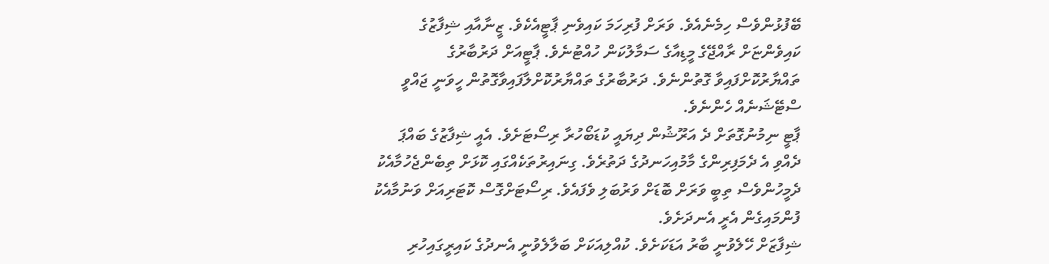ބޭފުޅުންވެސް ހިމެނެއެވެ. ވަރަށް ފުރިހަމަ ކައިވެނި ޕާޓީއެކެވެ. ޒީނާއާއި ޝިފާޒުގެ ކައިވެންޏަށް ރާއްޖޭގެ މީޑިއާގެ ސަމާލުކަން ހުއްޓުނެވެ. ޕާޓީއަށް ދަރުބާރުގެ ތައްޔާރުކޮށްފައިވާ ގޮތުންނެވެ. ދަރުބާރުގެ ތައްޔާރުކޮށްލާފައިވާގޮތުން ހީވަނީ ޖައްވީ ސްޓޭޝަނެއް ހެންނެވެ.
ޕާޓީ ނިމުނުގޮތަށް ދެ އަރޫޝުން ދިޔައީ ކުޑަބޯހުރާ ރިސޯޓަށެވެ. އެއީ ޝިފާޒުގެ ބައްޕަ ދެއްވި އެ ދެމަފިރިންގެ މާމުއިހަނދުގެ ދަތުރެވެ. ގިނައިރުތަކެއްގައި ކޮޅަށް ތިބެންޖެހުމާއެކު ދެމީހުންވެސް ތިބީ ވަރަށް ބޮޑަށް ވަރުބަލި ވެފައެވެ. ރިސޯޓަށްގޮސް ކޮޓަރިއަށް ވަނުމާއެކު ފުންމައިގެން އެރީ އެނދަށެވެ.
ޝިފާޒަށް ހޭލެވުނީ ބާރު އަޑަކަށެވެ. ކުއްލިއަކަށް ބަލާލެވުނީ އެނދުގެ ކައިރީގައިހުރި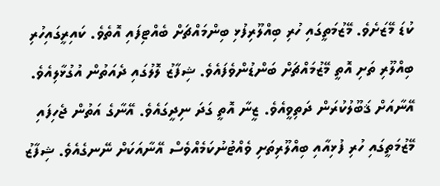ކުޑަ މޭޒަށެވެ. މޭޒުމަތީގައި ހުރި ބިއްލޫރިފުޅި ބިންމައްޗަށް ބެއްޓިފައި އޮތެވެ. ކައިރީގައިހުރި ބިއްލޫރި ތަށި އޮތީ މޭޒުމައްޗަށް ބަންޑުންވެފައެވެ. ޝިފާޒު ލޮލުގައި ދެއަތުން އުގުޅާލިއެވެ. އޭނާއަށް ޤަބޫލުކުރަން ދަތިވީއެވެ. ޒީނާ އޮތީ ގަދަ ނިދީގައެވެ. އޭނާގެ އަތުން ޖެހިފައި މޭޒުމަތީގައި ހުރި ފުޅިއާއި ބިއްލޫރިތަށި ވެއްޓުނުކަމެއްވެސް އޭނާއަކަށް ނޭނގެއެވެ. ޝިފާޒު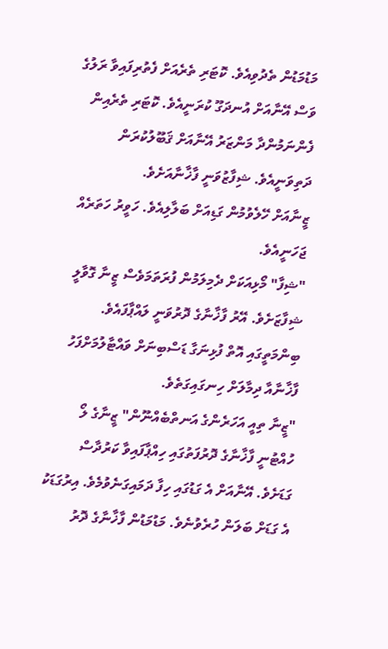މަޑުމަޑުން ތެދުވިއެވެ. ކޮޓަރި ތެރެއަށް ފެތުރިފައިވާ ރަލުގެ ވަސް އޭނާއަށް އުނދަގޫ ކުރަނީއެވެ. ކޮޓަރި ތެރެއިން ފެންނަމުންދާ މަންޒަރު އޭނާއަށް ޤަބޫލުކުރަން ދަތިވަނީއެވެ. ޝިފާޒުވަނީ ފާޚާނާއަށެވެ.
ޒީނާއަށް ހޭލެވުމުން ގަޑިއަށް ބަލާލިއެވެ. ހަވީރު ހަތަރެއް ޖަހަނީއެވެ.
"ޝިފާ" މޯޅިއަކަށް ދެމިލަމުން ފުރަތަމަވެސް ޒީނާ ގޮވާލީ ޝިފާޒަށެވެ. އޭރު ފާޚާނާގެ ދޮރުވަނީ ލައްޕާފައެވެ. ބިންމަތީގައި އޮތް ފުޅިނަގާ ޑަސްބިނަށް ވައްޓާލުމަށްފަހު ފާޚާނާއާ ދިމާލަށް ހިނގައިގަތެވެ.
"ޒީނާ ތިއީ އަހަރެންގެ އަނތްބެއްނޫން" ޒީނާގެ ލޯ ހުއްޓުނީ ފާޚާނާގެ ދޮރުފަތުގައި ހިއްޕާފައިވާ ކަރުދާސް ގަޑަށެވެ. އޭނާއަށް އެ ގަޑުގައި ހިފާ ދަމައިގަނެވުމެވެ. އިރުގަޑަކު އެ ގަޑަށް ބަލަން ހުރެވުނެވެ. މަޑުމަޑުން ފާޚާނާގެ ދޮރު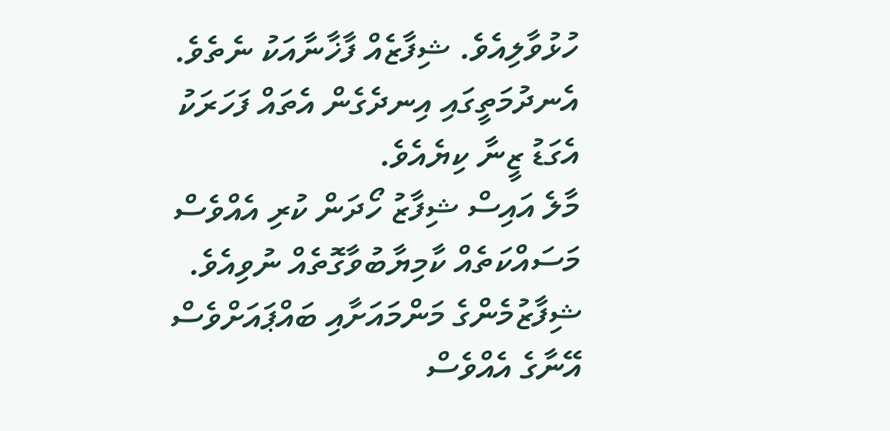ހުޅުވާލިއެވެ. ޝިފާޒެއް ފާޚާނާއަކު ނެތެވެ. އެނދުމަތީގައި އިނދެގެން އެތައް ފަހަރަކު އެގަޑު ޒީނާ ކިޔެއެވެ.
މާލެ އައިސް ޝިފާޒު ހޯދަން ކުރި އެއްވެސް މަސައްކަތެއް ކާމިޔާބުވާގޮތެއް ނުވިއެވެ. ޝިފާޒުމެންގެ މަންމައަށާއި ބައްޕައަށްވެސް އޭނާގެ އެއްވެސް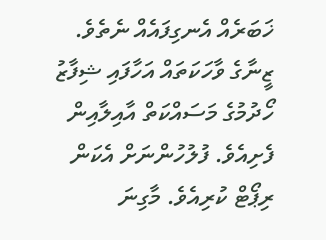ޚަބަރެއް އެނގިފައެއް ނެތެވެ. ޒީނާގެ ވާހަކަތައް އަހާފައި ޝިފާޒު ހޯދުމުގެ މަސައްކަތް އާއިލާއިން ފެށިއެވެ. ފުލުހުންނަށް އެކަން ރިޕޯޓް ކުރިއެވެ. މާގިނަ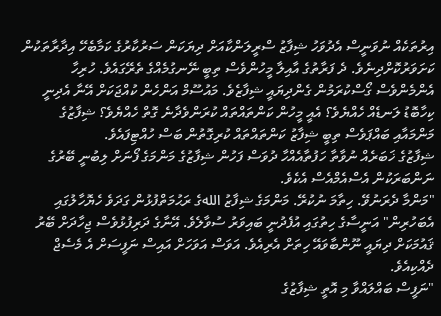އިރުތަކެއް ނުވަނީސް އެދުވަހު ޝިފާޒު ސްރީލަންކާއަށް ދިޔަކަން ސަރުކާރުގެ ކަމާބެހޭ އިދާރާތަކުން ކަށަވަރުކޮށްދިނެވެ. ދެ ފަރާތުގެ އާއިލާ މީހުންވެސް ތިބީ ނޭނގުމެއްގެ ތެރޭގައެވެ. ހުރިހާ އެންމެންވެސް ގޯސްކުރަމުން ގެންދިޔައީ ޝިފާޒެވެ. މައުސޫމް އަންހެން ކުއްޖަކަށް އޭނާ އެދިނީ ކިހާބޮޑު ލަނޑެއް ހެއްޔެވެ؟ އެއީ މީހުން ކަންތައްތައް ކުރަންވެދާނެ ގޮތް ހެއްޔެވެ؟ ޝިފާޒުގެ މަންމައާއި ބައްޕަވެސް ތިބީ ޝިފާޒު ކަންތައްތައް ކުރިގޮތުން ބަސް ހުއްޓިފައެވެ.
ޝިފާޒުގެ ޚަބަރެއް ނުވާތާ ހަފުތާއެއްހާ ދުވަސް ފަހުން ޝިފާޒުގެ މަންމަގެ ފޯނަށް ލިބުނީ ބޭރުގެ ނަންބަރަކުން އެސްއެމްއެސް އެކެވެ.
"މަންމާ ދެރަނުވޭ. ހިތާމަ ނުކުރޭ. މަންމަގެ ޝިފާޒު اللهގެ ރަޙުމަތްފުޅުން ގަދަވެ ހެޔޮހާލުގައި އެބަހުރިން" އަނީސާގެ ހިތުގައި އުފެދުނީ ބައިވަރު ސުވާލެވެ. އޭނާގެ ދަރިފުޅުވެސް ޖިހާދަށް ބޭރު ޤައުމަކަށް ދިޔައީ ނޫންބާވައޭ ހިތަށް އެރިއެވެ. އަވަސް އަވަހަށް އައިސް ނަފީސަށް އެ މެސެޖް ދެއްކިއެވެ.
"ނަފީސް ބައްލައްވާ މި އޮތީ ޝިފާޒުގެ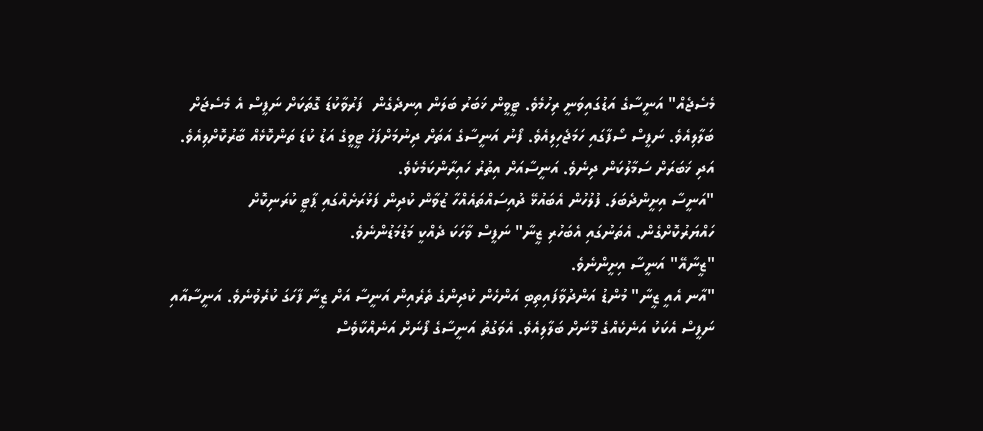މެސެޖެއް" އަނީސާގެ އަޑުގައިވަނީ ރިހުމެވެ. ޓީވީން ޚަބަރު ބަލަން އިނދެގެން  ފަރުވާކުޑަ ގޮތަކަށް ނަފީސް އެ މެސެޖަށް ބަލާލިއެވެ. ނަފީސް ސޯފާގައި ހަމަޖެހިލިއެވެ. ފޯނު އަނީސާގެ އަތަށް ދިނުމަށްފަހު ޓީވީގެ އަޑު ކުޑަ ތަންކޮޅެއް ބާރުކޮށްލިއެވެ. އަދި ޚަބަރަށް ސަމާލުކަން ދިނެވެ. އަނީސާއަށް އިތުރު ހައިރާންކަމެކެވެ.
"އަނީސާ އިށީންދެބަލަ. ފުލުހުން އެބައުޅޭ ދުއިސައްތައެއްހާ ޒުވާން ކުދިން ފަޅުރަށެއްގައި ޕާޓީ ކުރަނިކޮށް ހައްޔަރުކޮށްގެން. އެތަނުގައި އެބަހުރި ޒީނާ" ނަފީސް ވާހަކަ ދެއްކީ މަޑުމަޑުންނެވެ.
"ޒީނާއޭ" އަނީސާ އިށީންނެވެ.
"އާނ އެއީ ޒީނާ" މުންޑު އަންދުވާފައިތިބި އަންހެން ކުދިންގެ ތެރެއިން އަނީސާ އަށް ޒީނާ ފާހަގަ ކުރެވުނެވެ. އަނީސާއާއި ނަފީސް އެކަކު އަނެކެއްގެ މޫނަށް ބަލާލިއެވެ. އެވަގުތު އަނީސާގެ ފޯނަށް އަނެއްކާވެސް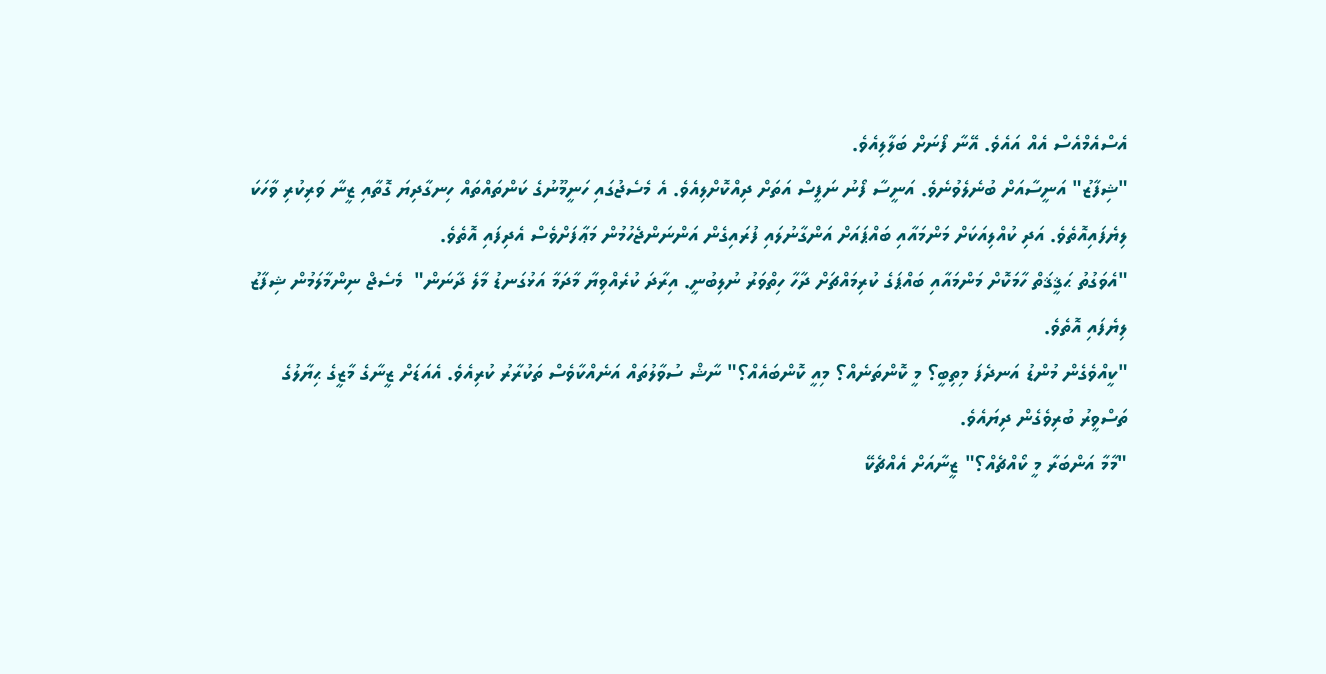އެސްއެމްއެސް އެއް އައެވެ. އޭނާ ފޯނަށް ބަލާލިއެވެ.
"ޝިފާޒު" އަނީސާއަށް ބުނެލެވުނެވެ. އަނީސާ ފޯނު ނަފީސް އަތަށް ދިއްކޮށްލިއެވެ. އެ މެސެޖުގައި ހަނީމޫނުގެ ކަންތައްތައް ހިނގާދިޔަ ގޮތާއި ޒީނާ ވަރިކުރި ވާހަކަ ލިޔެފައިއޮތެވެ. އަދި ކުއްލިއަކަށް މަންމައާއި ބައްޕައަށް އަންގާނުލައި ފުރައިގެން އަންނަންޖެހުމުން މަޢާފަށްވެސް އެދިފައި އޮތެވެ.
"އެވަގުތު ޙަޤީޤަތް ހާމަކޮށް މަންމައާއި ބައްޕަގެ ކުރިމައްޗަށް ދާހާ ހިތްވަރު ނުލިބުނީ. އިރާދަ ކުރެއްވިޔާ މާދަމާ އަޅުގަނޑު މާލެ ދާނަން"  މެސެޖް ނިންމާލަމުން ޝިފާޒު ލިޔެފައި އޮތެވެ.
"ކީއްވެގެން މުންޑު އަނދެފަ މިތިބީ؟ މީ ކޮންތަނެއް؟ މިއީ ކޮންބައެއް؟" ނާޝް ސުވާލުތައް އަނެއްކާވެސް ތަކުރާރު ކުރިއެވެ. އެއަޑަށް ޒީނާގެ މާޒީގެ ޙިޔާލުގެ ތަސްވީރު ބުރިވެގެން ދިޔައެވެ.
"މާމާ އަންބަރާ މީ ކޯއްޗެއް؟" ޒީނާއަށް އެއްޗެކޭ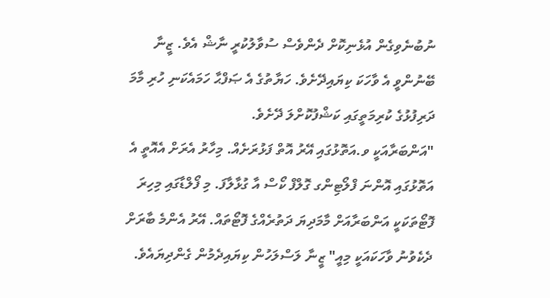ނުބުނެވިގެން އުޅެނިކޮށް ދެންވެސް ސުވާލުކުރީ ނާޝް އެވެ. ޒީނާ ބޭނުންވީ އެ ވާހަކަ ކިޔައިދޭށެވެ. ހަޔާތުގެ އެ ޞަފްޙާ ހަމައެކަނި ހުރި މާމަ ދަރިފުޅުގެ ކުރިމަތީގައި ކަޝްފުކޮށްލަ ދޭށެވެ.
"އަންބަރާއަކީ ވ.އަތޮޅުގައި އޭރު އޮތް ފަޅުރަށެއް. މިހާރު އެރަށް އެއޮތީ އެ އަތޮޅުގައި އޮންނަ ފްލޯޓިންގ ގޮލްފް ކޯސް އާ ގުޅާލާފަ. މި ފޯލްޑާގައި މިހިރަ ފޮޓޯތަކަކީ އަންބަރާއަށް މާމަދިޔަ ދަތުރެއްގެ ފޮޓޯތައް. އޭރު އެންމެ ބާރަށް ދެކެވުނު ވާހަކައަކީ މިއީ" ޒީނާ ލަސްލަހުން ކިޔައިދެމުން ގެންދިޔައެވެ.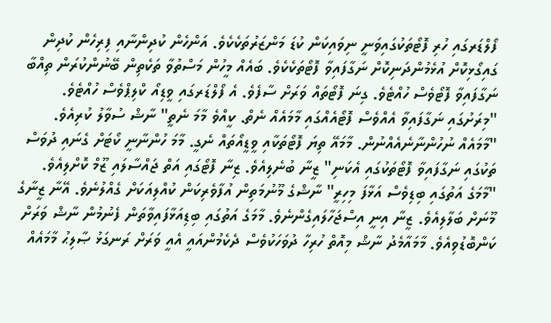ފޯލްޑަރގައި ހުރި ފޮޓޯތަކުގައިވަނީ ނިވައިކަން ކުޑަ މަންޒަރުތަކެކެވެ. އަންހެން ކުދިންނާއި ފިރިހެން ކުދިން ގައިގޯޅިކޮށް އުޅެމުންދަނިކޮށް ނަގާފައިވާ ފޮޓޯތަކެކެވެ. ބައެއް މީހުން މަސްތުވާ ތަކެތިން ބޭނުންކުރަން ތިއްބާ ނަގާފައިވާ ފޮޓޯވެސް ހުއްޓެވެ. ގިނަ ފޮޓޯތައް ވަރަށް ސާފެވެ. އެ ފޯލްޑަރގައި ވީޑިއޯ ކްލިޕްވެސް ހުއްޓެވެ.
"މިރަށުގައި ނަގާފައިވާ އެއްވެސް ފޮޓޯއެއްގައި މާމައެއް ނެތް. ކީއްވެ މާމަ ނެތީ" ނާޝް ސުވާލު ކުރިއެވެ.
"މާމައެއް ނުހުންނާނެއެއްނުން. މާމައޭ ތިޔަ ފޮޓޯތަކާއި ވީޑީއޯތައް ނެގީ. މާމަ ހުންނާނީ ކޯޓަށް ގެނައި ދުވަސް ތަކުގައި ނަގާފައިވާ ފޮޓޯތަކުގައި އެކަނި" ޒީނާ ބުނެލިއެވެ. ޒިނާ ފޮޓޯގައި އަތް ޖައްސާލައި ޒޫމް ކޮށްލިއެވެ.
"މާމަގެ އަތުގައި ބިޑިވެސް އަޅާފަ މިހިރީ" ނާޝްގެ މޫނުމަތިން އުފާވެރިކަން ކުއްލިއަކަށް ގެއްލުނެވެ. އޭނާ ޒީނާގެ މޫނަށް ބަލާލިއެވެ. ޒީނާ އިނީ އިސްޖަހާލައިގެންނެވެ. މާމަގެ އަތުގައި ބިޑިއަޅާފައިވާތަން ފެނުމުން ނާޝް ވަރަށް ކަންބޮޑުވިއެވެ. މާމައާމެދު ނާޝް މިއޮތް ހުރިހާ ދުވަހަކުވެސް ދެކެމުންއައީ އެއީ ވަރަށް ރަނގަޅު ޞާލިޙު މާމައެއް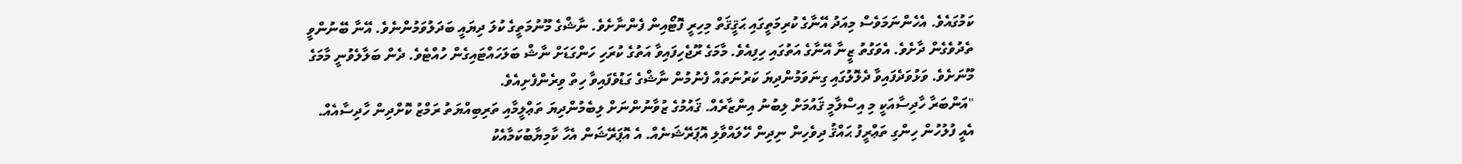ކަމުގައެވެ. އެހެންނަމަވެސް މިއަދު އޭނާގެ ކުރިމަތީގައި ޙަޤީޤަތް މިހިރީ ފޮޓޯއިން ފެންނާށެވެ. ނާޝްގެ މޫނުމަތީގެ ކުލަ ދިޔައީ ބަދަލުވަމުންނެވެ. އޭނާ ބޭނުންވީ ތެދުވެގެން ދާށެވެ. އެވަގުތު ޒީނާ އޭނާގެ އަތުގައި ހިފިއެވެ. މާމަގެ ރޫޖެހިފައިވާ އަތުގެ ކުރަހި ހަންގަޑަށް ނާޝް ބަލަހައްޓައިގެން ހުއްޓެވެ. ދެން ބަލާލެވުނީ މާމަގެ މޫނަށެވެ. ވަޅުވަދެފައިވާ ދެލޮލުގައި ގިނަވަމުންދިޔަ ކަރުނަތައް ފެނުމުން ނާޝްގެ ގަޑުވެފައިވާ ހިތް ވިރެންފެށިއެވެ.
"އަންބަރާ ހާދިސާއަކީ މި އިސްލާމީ ޤައުމަށް ލިބުނު އިންޒާރެއް. ޤައުމުގެ ޒުވާނުންނަށް ލިބެމުންދިޔަ ތަޢްލީމާއި ތަރިބިއްޔަތު ރަމްޒު ކޮށްދިން ހާދިސާއެއް. އެއީ ފުލުހުން ހިންގި ތަޢްރީފު ޙައްޤު ދިވެހިން ނިދިން ހޭލައްވާލި އޮޕަރޭޝަނެއް. އެ އޮޕަރޭޝަން އެހާ ކާމިޔާބުކަމާއެކު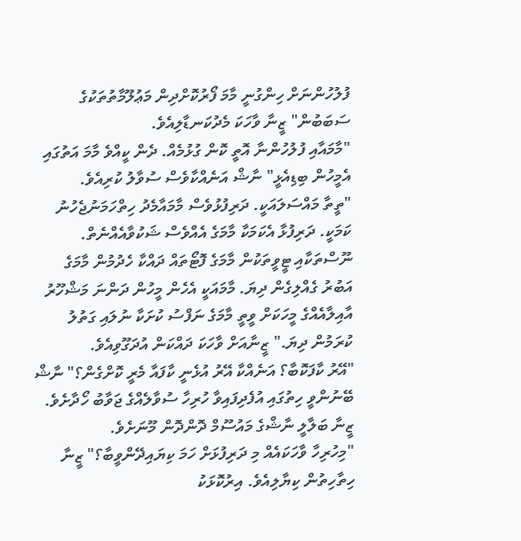ފުލުހުންނަށް ހިންގުނީ މާމަ ފޯރުކޮށްދިން މަޢުލޫމާތުތަކުގެ ސަބަބުން" ޒީނާ ވާހަކަ މެދުކަނޑާލިއެވެ.
"މާމައާއި ފުލުހުންނާ އޮތީ ކޮން ގުޅުމެއް. ދެން ކީއްވެ މާމަ އަތުގައި އެމީހުން ބިޑިއެޅީ" ނާޝް އަނެއްކާވެސް ސުވާލު ކުރިއެވެ.
"ތީތާ މައްސަލައަކީ. ދަރިފުޅުވެސް މާމައާމެދު ހިތްހަމަނުޖެހުނު ކަމަކީ. ދަރިފުޅާ އެކަމަކާ މާމަގެ އެއްވެސް ޝަކުވާއެއްނެތް. ނޫސްތަކާއި ޓީވީތަކުން މާމަގެ ފޮޓޯތައް ދައްކާ ހެދުމުން މާމަގެ އަބުރު ގެއްލިގެން ދިޔަ. މާމައަކީ އެހެން މީހުން ދަންނަ މަޝްހޫރު އާއިލާއެއްގެ މީހަކަށް ވީތީ މާމަގެ ނަފްސު ކުށަކާ ނުލައި ގަތުލު ކުރަމުން ދިޔަ." ޒީނާއަށް ވާހަކަ ދައްކަން އުދަގޫވިއެވެ.
"އޭރު ކާފަކޮބާ؟ އަނެއްކާ އޭރު އުޅެނީ ކާފައާ މެރީ ކޮށްގެން؟" ނާޝް ބޭނުންވީ ހިތުގައި އުފެދިފައިވާ ހުރިހާ ސުވާލެއްގެ ޖަވާބު ހޯދާށެވެ. ޒީނާ ބަލާލީ ނާޝްގެ މައުސޫމް ދޮންދޮން މޫނަށެވެ.
"މިހުރިހާ ވާހަކައެއް މި ދަރިފުޅަށް ހަމަ ކިޔައިދޭންވީބާ؟" ޒީނާ ހިތާހިތުން ކިޔާލިއެވެ. އިރުކޮޅަކު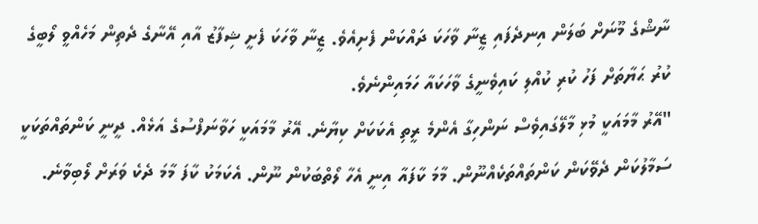ނާޝްގެ މޫނަށް ބަލަން އިނދެފައި ޒީނާ ވާހަކަ ދައްކަން ފެށިއެވެ. ޒީނާ ވާހަކަ ފެށީ ޝިފާޒު އާއި އޭނާގެ ދެތިން މަހެއްވީ ލޯބީގެ ކުރު ޙަޔާތަށް ފަހު ކުރި ކުއްލި ކައިވެނީގެ ވާހަކައާ ހަމައިންނެވެ.
"އޭރު މާމައަކީ މުޅި މާލޭގައިވެސް ނަންހިގާ އެންމެ ރީތި އެކަކަށް ކިޔާނެ. އޭރު މާމައަކީ ހަވާނަފްސުގެ އަޅެއް. ދީނީ ކަންތައްތަކަކީ ސަމާލުކަން ދެވޭކަން ކަންތައްތަކެއްނޫން. މާމަ ކާފައާ އިނީ އެހާ ލޯތްބަކުން ނޫން. އެކަމަކު ކާފަ މާމަ ދެކެ ވަރަށް ލޯބިވާނެ.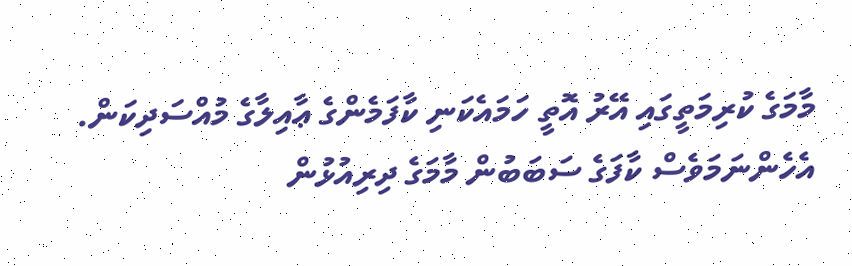މާމަގެ ކުރިމަތީގައި އޭރު އޮތީ ހަމައެކަނި ކާފަމެންގެ ޢާއިލާގެ މުއްސަދިކަން. އެހެންނަމަވެސް ކާފަގެ ސަބަބުން މާމަގެ ދިރިއުޅުން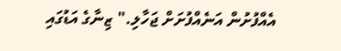އެއްފުށުން އަނެއްފުށަށް ޖަހާލި." ޒިނާގެ އަޑުގައި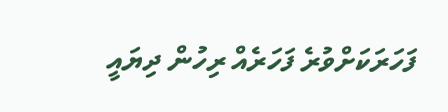ފަހަރަކަށްވުރެ ފަހަރެއް ރިހުން ދިޔައީ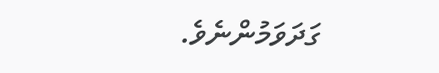ގަދަވަމުންނެވެ.